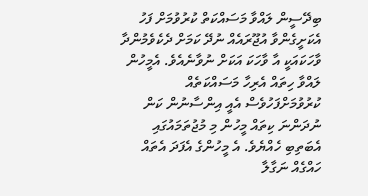ބިދޭސީން ލައްވާ މަސައްކަތް ކުރުވުމަށް ފަހު އެކަށީގެންވާ އުޖޫރައެއް ނުދޭ ކަމަށް ދެކެވެމުންދާ ވާހަކައަކީ އާ ވާހަކަ އަކަށް ނުވާނެއެވެ. އެމީހުން ލައްވާ ހިތައް އެރިހާ މަސައްކަތެއް ކުރުވުމަށްފަހުވެސް އެއީ އިންސާނުން ކަން ނުދަންނަ ކިތައް މީހުން މި މުޖުތަމައުގައި އެބަތިބި ހެއްޔެވެ. އެ މީހުންގެ އެފަދަ އެތައް ހައްގެއް ނަގާލާ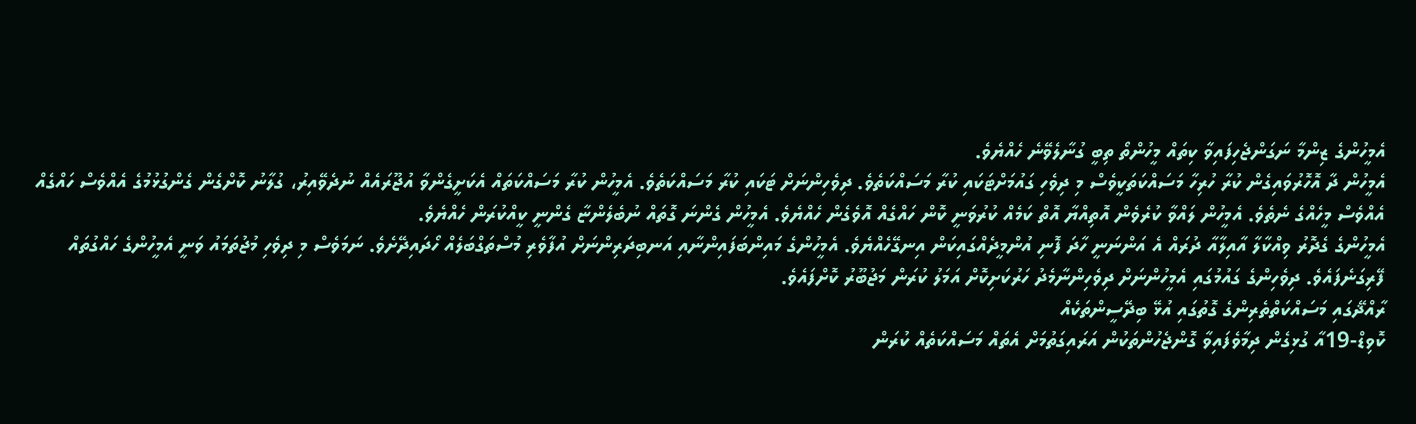އެމީހުންގެ ޒިންމާ ނަގަންޖެހިފައިވާ ކިތައް މީހުންތޯ ތިބީ ގުނާލެވޭނެ ހެއްޔެވެ.
އެމީހުން ދާ އޮހޮރުވައިގެން ކުރާ ހުރިހާ މަސައްކަތަކީވެސް މި ދިވެހި ގައުމަށްޓަކައި ކުރާ މަސައްކަތެވެ. ދިވެހިންނަށް ޓަކައި ކުރާ މަސައްކަތެވެ. އެމީހުން ކުރާ މަސައްކަތައް އެކަށީގެންވާ އުޖޫރައެއް ނުދެވޭއިރު، ގުލާނު ކޮށްގެން ގެންގުޅުމުގެ އެއްވެސް ހައްގެއް އެއްވެސް މީހެއްގެ ނެތެވެ. އެމީހުން ލައްވާ ކުރެވެން އޮތިއްޔާ އޮތް ކަމެއް ކުރުވަނީ ކޮން ހައްގެއް އޮވެގެން ހެއްޔެވެ. އެމީހުން ގެންނަ ގޮތައް ނުބެލެންޏާ ގެންނީ ކީއްކުރަން ހެއްޔެވެ.
އެމީހުންގެ ގެދޮރު ވިއްކާލާ އާއިލާއާ ދުރައް އެ އަންނަނީ ހާދަ ފޮނި އުންމީދެއްގައިކަން އިނގޭހެއްޔެވެ. އެމީހުންގެ މައިންބަފައިންނާއި އަނބިދަރިންނަށް އުފާވެރި މުސްތަގްބަލެއް ހޯދައިދޭށެވެ. ނަމަވެސް މި ދިވެހި މުޖުތަމައު ވަނީ އެމީހުންގެ ހައްގުތައް ފޭރިގަނެފައެވެ. ދިވެހިންގެ ގައުމުގައި އެމީހުންނަށް ދިވެހިންނާމެދު ހަރުކަށިކޮށް އަމަލު ކުރަން މަޖުބޫރު ކޮށްފައެވެ.
ރާއްޛޭގައި މަސައްކަތްތެރިންގެ ގޮތުގައި އުޅޭ ބިދޭސީންތަކެއް
ކޮވިޑް-19އާ ގުޅިގެން ދިމާވެފައިވާ ގޮންޖެހުންތަކުން އަރައިގަތުމަށް އެތައް މަސައްކަތެއް ކުރަން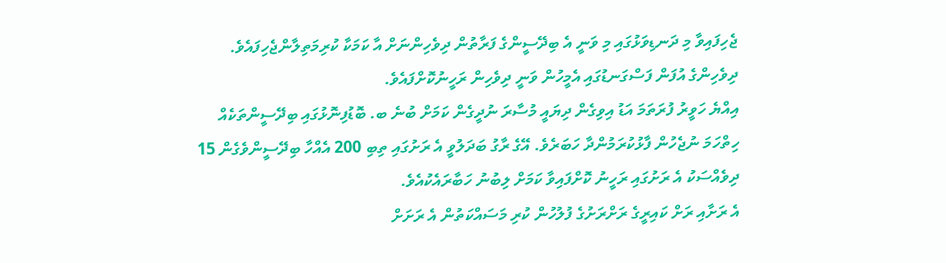ޖެހިފައިވާ މި ދަނޑިވަޅުގައި މި ވަނީ އެ ބިދޭސީންގެ ފަރާތުން ދިވެހިންނަށް އާ ކަމަކާ ކުރިމަތިލާންޖެހިފައެވެ. ދިވެހިންގެ އުފަން ފަސްގަނޑުގައި އެމީހުން ވަނީ ދިވެހިން ރަހީނުކޮށްފައެވެ.
އިއްޔެ ހަވީރު ފުރަތަމަ އަޑު އިވިގެން ދިޔައީ މުސާރަ ނުދީގެން ކަމަށް ބުނެ ބ. ބޮޑުފިނޮޅުގައި ބިދޭސީންތަކެއް ހިތްހަމަ ނުޖެހުން ފާޅުކުރަމުންދާ ހަބަރެވެ. އޭގެ ރާގު ބަދަލުވީ އެ ރަށުގައި ތިބި 200 އެއްހާ ބިދޭސީންވެގެން 15 ދިވެއްސަކު އެ ރަށުގައި ރަހީނު ކޮށްފައިވާ ކަމަށް ލިބުނު ހަބާރައެކުއެވެ.
އެ ރަށާއި ރަށް ކައިރީގެ ރަށްރަށުގެ ފުލުހުން ކުރި މަސައްކަތުން އެ ރަށަށް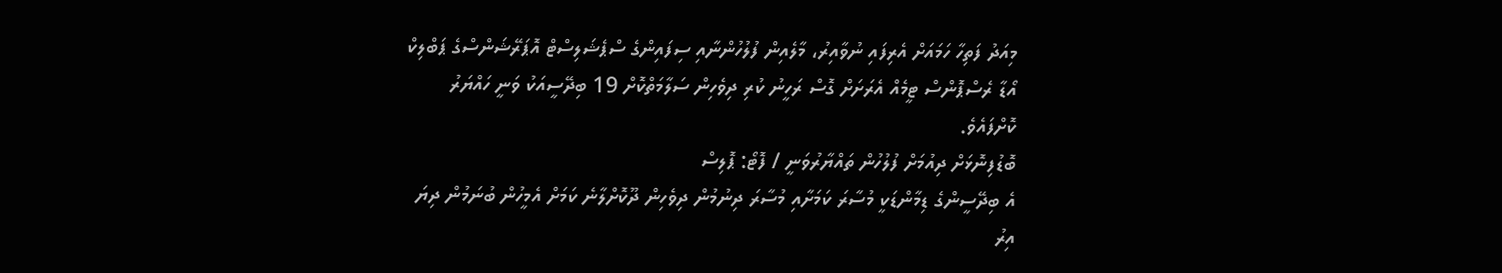މިއަދު ފަތިހާ ހަމައަށް އެރިފައި ނުވާއިރު، މާލެއިން ފުލުހުންނާއި ސިފައިންގެ ސްޕެޝަލިސްޓް އޮޕަރޭޝަންސްގެ ޕަބްލިކް އޯޑާ ރެސްޕޮންސް ޓީމެއް އެރަށަށް ގޮސް ރަހީނު ކުރި ދިވެހިން ސަލާމަތްކޮށް 19 ބިދޭސީއަކު ވަނީ ހައްޔަރު ކޮށްފައެވެ.
ބޮޑުފިނޮޅަށް ދިއުމަށް ފުލުހުން ތައްޔާރުވަނީ / ފޮޓޯ: ޕޮލިސް
އެ ބިދޭސީންގެ ޑިމާންޑަކީ މުސާރަ ކަމަށާއި މުސާރަ ދިނުމުން ދިވެހިން ދޫކޮށްލާނެ ކަމަށް އެމީހުން ބުނަމުން ދިޔަ އިރު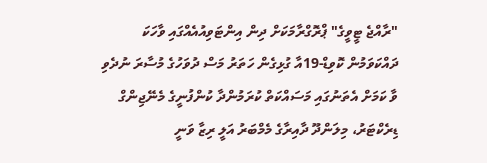"ރާއްޖެ ޓީވީގެ" ޕްރޮގްރާމަކަށް ދިން އިންޓަވިއުއެއްގައި ވާހަކަ ދައްކަވަމުން ކޮވިޑް-19އާ ގުޅިގެން ހަތަރު މަސް ދުވަހުގެ މުސާރަ ނުދެވި ވާ ކަމަށް އެތަނުގައި މަސައްކަތް ކުރަމުންދާ ކުންފުނީގެ މެނޭޖިންގް ޑިރެކްޓަރު، މިލަންދޫ ދާއިރާގެ މެމްބަރު އަލީ ރިޒާ ވަނީ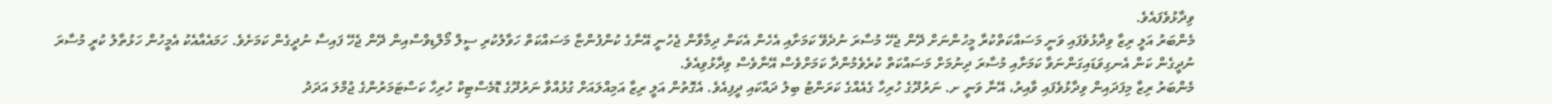ވިދާޅުވެފައެވެ.
މެންބަރު އަލީ ރިޒާ ވިދާޅުވެފައި ވަނީ މަސައްކަތްކުރާ މީހުންނަށް ދޭން ޖެހޭ މުސާރަ ނުދެވޭ ކަމަށާއި އެހެން އެކަން ދިމާވާން ޖެހުނީ އޭނާގެ ކުންފުންޏާ މަސައްކަތް ހަވާލުކުރި ސީލް މޯލްޑިވްސްއިން ދޭން ޖެހޭ ފައިސާ ނުދީގެން ކަމަށެވެ. ހަމައެއާއެކު އެމީހުން ހަޅުތާލު ކުރީ މުސާރަ ނުދީގެން ކަން އެނގިވަޑައިގަންނަވާ ކަމަށާއި މުސާރަ ދިނުމަށް މަސައްކަތް ކުރެވެމުންދާ ކަމަށްވެސް އޭނާވެސް ވިދާޅުވިއެވެ.
މެންބަރު ރިޒާ މިފަދައިން ވިދާޅުވެފައި ވާއިރު، އޭނާ ވަނީ ށ. ނަރުދޫގެ ހުރިހާ ގެއެއްގެ ކަރަންޓު ބިލު ދައްކައި ދީފިއެވެ. އެގޮތުން އަލީ ރިޒާ އަމިއްލައަށް ގުޅުއްވާ ނަރުދޫގެ ޑޮމެސްޓިކް ހުރިހާ ކަސްޓަމަރުންގެ ޖުމްލަ އަދަދު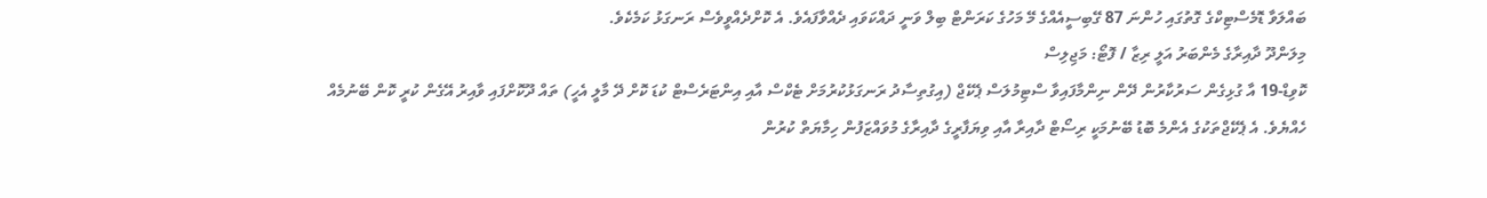ބައްލަވާ ޑޮމެސްޓިކްގެ ގޮތުގައި ހުންނަ 87 ގޭބިސީއެއްގެ މޭ މަހުގެ ކަރަންޓް ބިލް ވަނީ ދައްކަވައި ދެއްވާފައެވެ. އެ ކޮށްދެއްވީވެސް ރަނގަޅު ކަމެކެވެ.
މިލަންދޫ ދާއިރާގެ މެންބަރު އަލީ ރިޒާ / ފޮޓޯ: މަޖިލިސް
ކޮވިޑް-19 އާ ގުޅިގެން ސަރުކާރުން ދޭން ނިންމާފައިވާ ސްޓިމުލަސް ޕެކޭޖް (އިގުތިސާދު ރަނގަޅުކުރުމަށް ޓެކްސް އާއި އިންޓަރެސްޓް ކުޑަ ކޮށް ދޭ މާލީ އެހީ) ތައް ދޫކޮށްފައި ވާއިރު އޭގެން ކުރީ ކޮން ބޭނުމެއް ހެއްޔެވެ. އެ ޕެކޭޖްތަކުގެ އެންމެ ބޮޑު ބޭނުމަކީ ރިސޯޓް ދާއިރާ އާއި ވިޔަފާރީގެ ދާއިރާގެ މުވައްޒަފުން ހިމާޔަތް ކުރުން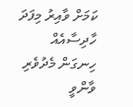ކަމަށް ވާއިރު މިފަދަ ހާދިސާއެއް ހިނގަން މެދުވެރި ވާންވީ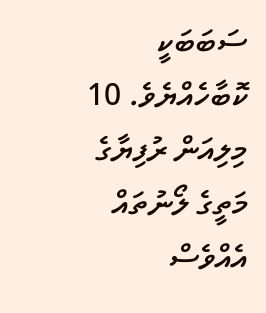ސަބަބަކީ ކޮބާހެއްޔެވެ. 10 މިލިއަން ރުފިޔާގެ މަތީގެ ލޯނުތައް އެއްވެސް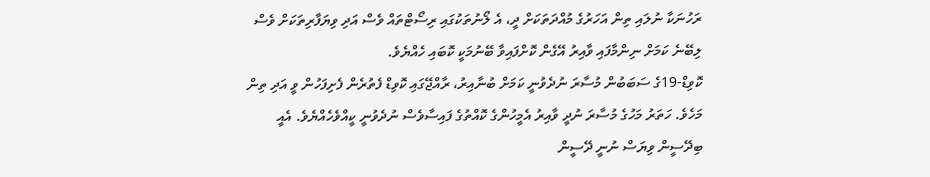ރަހުނަކާ ނުލައި ތިން އަހަރުގެ މުއްދަތަކަށް ދީ، އެ ލޯނުތަކުގައި ރިސޯޓްތައް ވެސް އަދި ވިޔަފާރިތަކަށް ވެސް ލިބޭނެ ކަމަށް ނިންމާފައި ވާއިރު އޭގެން ކޮށްފައިވާ ބޭނުމަކީ ކޮބައި ހެއްޔެވެ.
ކޮވިޑް-19ގެ ސަބަބުން މުސާރަ ނުދެވުނީ ކަމަށް ބުނާއިރު، ރާއްޖޭގައި ކޮވިޑް ފެތުރެން ފެށިފަހުން ވީ އަދި ތިން މަހެވެ. ހަތަރު މަހުގެ މުސާރަ ނުދީ ވާއިރު އެމީހުންގެ ކޮއްތުގެ ފައިސާވެސް ނުދެވުނީ ކީއްވެހެއްޔެވެ. އެއީ ބިދޭސީން ވިޔަސް ނުނީ ދޭސީން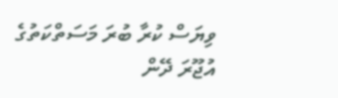ވިޔަސް ކުރާ ބުރަ މަސަތްކަތުގެ އުޖޫރަ ދޭން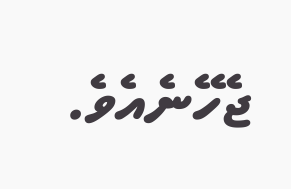ޖެހޭނެއެވެ.